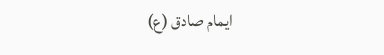ایمام صادق (ع)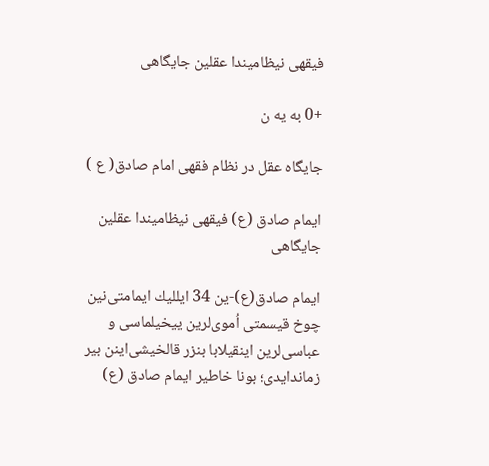فیقهی نیظامیندا عقلین جایگاهی

+0 به یه ن

جایگاه عقل در نظام فقهی امام صادق( ع )

ایمام صادق (ع) فیقهی نیظامیندا عقلین جایگاهی

ایمام صادق(ع)-ین 34 ایللیك ایمامتی‌نین چوخ قیسمتی اُموی‌لرین ییخیلماسی و عباسی‌لرین اینقیلابا بنزر قالخیشی‌اینن بیر زماندایدی؛ بونا خاطیر ایمام صادق (ع)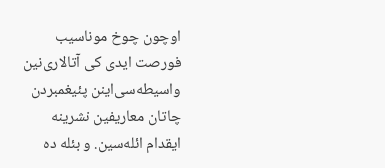اوچون چوخ موناسیب فورصت ایدی كی آتالاری‌نین واسیطه‌سی‌اینن پئیغمبردن چاتان معاریفین نشرینه ایقدام ائله‌سین. و بئله ده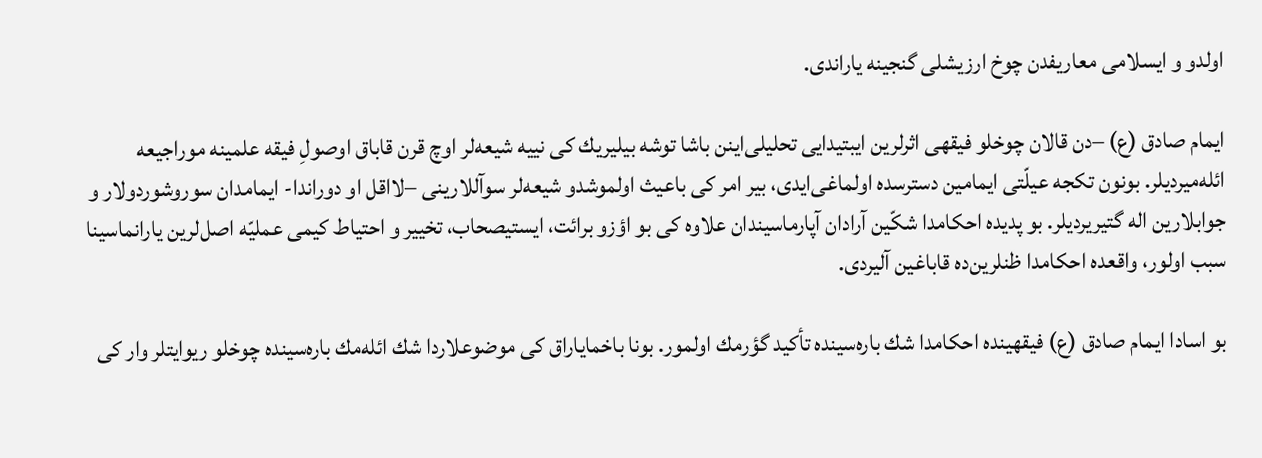اولدو و ایسلامی معاریفدن چوخ ارزیشلی گنجینه یاراندی.

ایمام صادق (ع) –دن قالان چوخلو فیقهی اثرلرین ایبتیدایی تحلیلی‌اینن باشا توشه بیلیریك كی نییه شیعه‌لر اوچ قرن قاباق اوصولِ فیقه علمینه موراجیعه ائله‌میردیلر. بونون تكجه عیلّتی ایمامین دسترسده اولماغی‌ایدی، بیر امر كی باعیث اولموشدو شیعه‌لر سوآللارینی –لااقل او دوراندا- ایمامدان سوروشوردولار و جوابلارین اله گتیریردیلر. بو پدیده احكامدا شكّین آرادان آپارماسیندان علاوه كی بو اؤزو برائت، ایستیصحاب، تخییر و احتیاط كیمی عملیّه اصل‌لرین یارانماسینا سبب اولور، واقعده احكامدا ظنلرین‌ده قاباغین آلیردی.

بو اسادا ایمام صادق (ع) فیقهینده احكامدا شك باره‌سینده تأكید گؤرمك اولمور. بونا باخمایاراق كی موضوعلاردا شك ائله‌مك باره‌سینده چوخلو ریوایتلر وار كی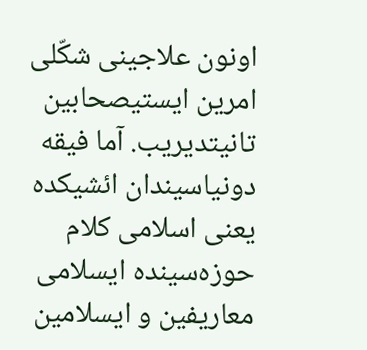اونون علاجینی شكّلی امرین ایستیصحابین تانیتدیریب. آما فیقه دونیاسیندان ائشیكده یعنی اسلامی كلام حوزه‌سینده ایسلامی معاریفین و ایسلامین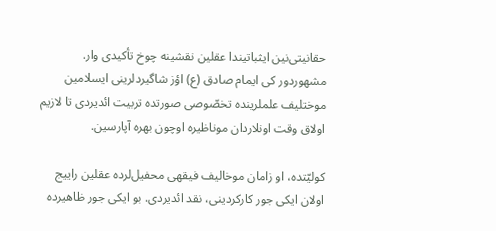حقانیتی‌نین ایثباتیندا عقلین نقشینه چوخ تأكیدی وار. مشهوردور كی ایمام صادق (ع) اؤز شاگیردلرینی ایسلامین موختلیف علملرینده تخصّوصی صورتده تربیت ائدیردی تا لازیم اولاق وقت اونلاردان موناظیره اوچون بهره آپارسین.

كولیّتده، او زامان موخالیف فیقهی محفیل‌لرده عقلین راییج اولان ایكی جور كاركردینی، نقد ائدیردی. بو ایكی جور ظاهیرده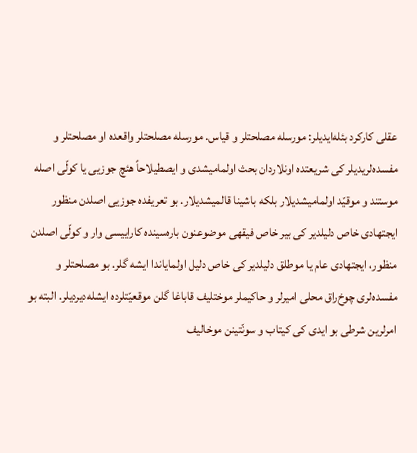عقلی كاركرد بئله‌ایدیلر: مورسله مصلحتلر و قیاس. مورسله مصلحتلر واقعده او مصلحتلر و مفسده‌لریدیلر كی شریعتده اونلاردان بحث اولمامیشدی و ایصطیلاحاً هئچ جوزیی یا كولّی اصله موستند و موقیّد اولمامیشدیلار بلكه باشینا قالمیشدیلار. بو تعریفده جوزیی اصلدن منظور ایجتهادی خاص دلیلدیر كی بیر خاص فیقهی موضوعنون باره‌سینده كاراییسی وار و كولّی اصلدن منظور، ایجتهادی عام یا موطلق دلیلدیر كی خاص دلیل اولمایاندا ایشه گلر. بو مصلحتلر و مفسده‌لری چوخ‌راق محلی امیرلر و حاكیملر موختلیف قاباغا گلن موقعیّتلرده ایشله‌دیردیلر. البته بو امرلرین شرطی بو ایدی كی كیتاب و سونّتینن موخالیف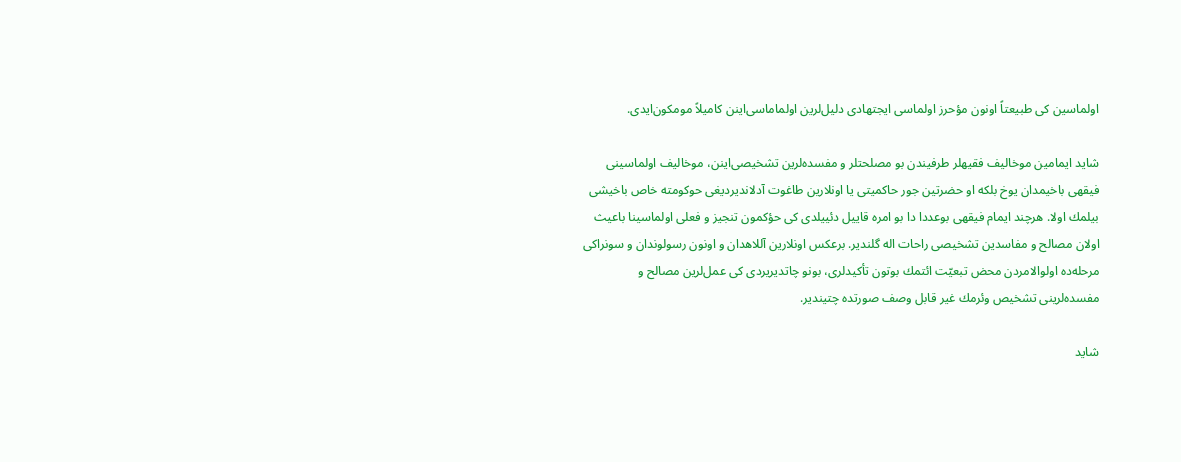اولماسین كی طبیعتاً اونون مؤحرز اولماسی ایجتهادی دلیل‌لرین اولماماسی‌اینن كامیلاً مومكون‌ایدی.

شاید ایمامین موخالیف فقیهلر طرفیندن بو مصلحتلر و مفسده‌لرین تشخیصی‌اینن، موخالیف اولماسینی فیقهی باخیمدان یوخ بلكه او حضرتین جور حاكمیتی یا اونلارین طاغوت آدلاندیردیغی حوكومته خاص باخیشی بیلمك اولا. هرچند ایمام فیقهی بوعددا دا بو امره قاییل دئییلدی كی حؤكمون تنجیز و فعلی اولماسینا باعیث اولان مصالح و مفاسدین تشخیصی راحات اله گلندیر. برعكس اونلارین آللاهدان و اونون رسولوندان و سونراكی مرحله‌ده اولوالامردن محض تبعیّت ائتمك بوتون تأكیدلری، بونو چاتدیریردی كی عمل‌لرین مصالح و مفسده‌‌لرینی تشخیص وئرمك غیر قابل وصف صورتده چتیندیر.

شاید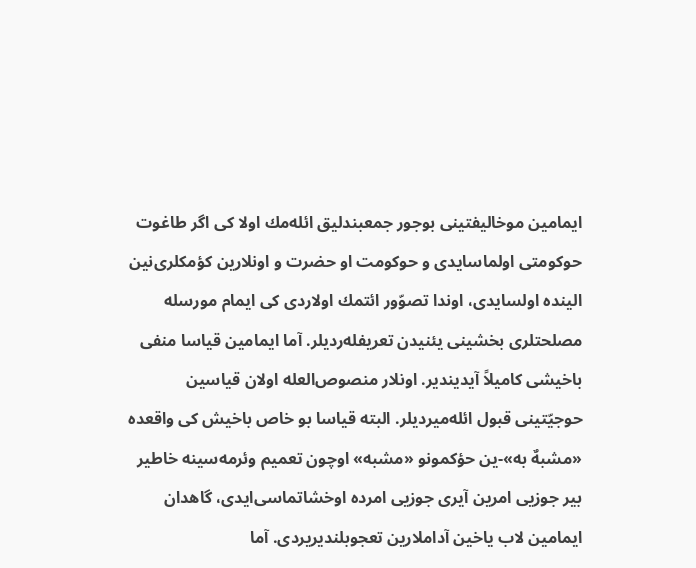ایمامین موخالیفتینی بوجور جمعبندلیق ائله‌مك اولا كی اگر طاغوت حوكومتی اولماسایدی و حوكومت او حضرت و اونلارین كؤمكلری‌نین الینده اولسایدی، اوندا تصوّور ائتمك اولاردی كی ایمام مورسله مصلحتلری بخشینی یئنیدن تعریفله‌ردیلر. آما ایمامین قیاسا منفی باخیشی كامیلاً آیدیندیر. اونلار منصوص‌العله اولان قیاسین حوجیّتینی قبول ائله‌میردیلر. البته قیاسا بو خاص باخیش كی واقعده «مشبهٌ به»-ین حؤكمونو «مشبه» اوچون تعمیم وئرمه‌سینه خاطیر بیر جوزیی امرین آیری جوزیی امرده اوخشاتماسی‌ایدی، گاهدان ایمامین لاب یاخین آداملارین تعجوبلندیریردی. آما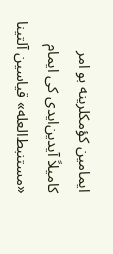ایمامین كؤمكلرینه بو امر كامیلاً آیدین‌ایدی كی ایمام «مستنبط‌العله» قیاسین آلتینا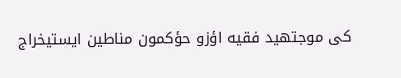كی موجتهید فقیه اؤزو حؤكمون مناطین ایستیخراج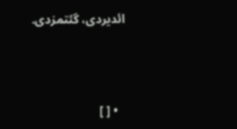ائدیردی، گئتمزدی.



  • [ ]